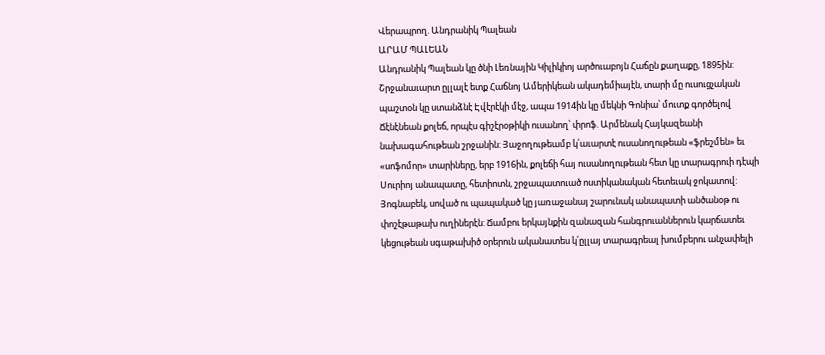Վերապրող. Անդրանիկ Պալեան
ԱՐԱՄ ՊԱԼԵԱՆ
Անդրանիկ Պալեան կը ծնի Լեռնային Կիլիկիոյ արծուաբոյն Հաճըն քաղաքը, 1895ին: Շրջանաւարտ ըլլալէ ետք Հաճնոյ Ամերիկեան ակադեմիայէն, տարի մը ուսուցչական պաշտօն կը ստանձնէ Էվէրէկի մէջ, ապա 1914ին կը մեկնի Գոնիա՝ մուտք գործելով Ճէնէնեան քոլեճ, որպէս գիշէրօթիկի ուսանող՝ փրոֆ. Արմենակ Հայկազեանի նախագահութեան շրջանին: Յաջողութեամբ կ՛աւարտէ ուսանողութեան «ֆրեշմեն» եւ «սոֆոմոր» տարիները, երբ 1916ին, քոլեճի հայ ուսանողութեան հետ կը տարագրուի դէպի Սուրիոյ անապատը, հետիոտն, շրջապատուած ոստիկանական հետեւակ ջոկատով:
Յոգնաբեկ, սոված ու պապակած կը յառաջանայ շարունակ անապատի անծանօթ ու փոշէթաթախ ուղիներէն: Ճամբու երկայնքին զանազան հանգրուաններուն կարճատեւ կեցութեան սգաթախիծ օրերուն ականատես կ՛ըլլայ տարագրեալ խումբերու անչափելի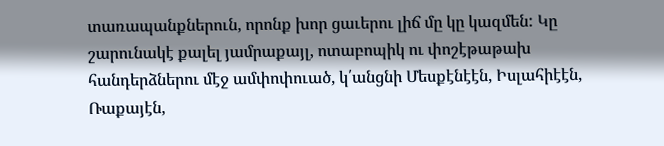տառապանքներուն, որոնք խոր ցաւերու լիճ մը կը կազմեն: Կը շարունակէ քալել յամրաքայլ, ոտաբոպիկ ու փոշէթաթախ հանդերձներու մէջ ամփոփուած, կ՛անցնի Մեսքէնէէն, Իսլահիէէն, Ռաքայէն,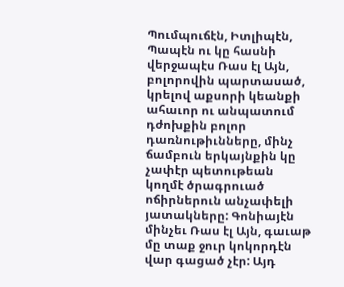Պումպուճէն, Իտլիպէն, Պապէն ու կը հասնի վերջապէս Ռաս էլ Այն, բոլորովին պարտասած, կրելով աքսորի կեանքի ահաւոր ու անպատում դժոխքին բոլոր դառնութիւնները, մինչ ճամբուն երկայնքին կը չափէր պետութեան կողմէ ծրագրուած ոճիրներուն անչափելի յատակները: Գոնիայէն մինչեւ Ռաս էլ Այն, գաւաթ մը տաք ջուր կոկորդէն վար գացած չէր: Այդ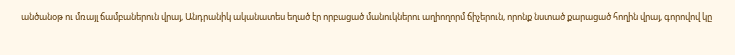անծանօթ ու մռայլ ճամբաներուն վրայ, Անդրանիկ ականատես եղած էր որբացած մանուկներու աղիողորմ ճիչերուն, որոնք նստած քարացած հողին վրայ, գորովով կը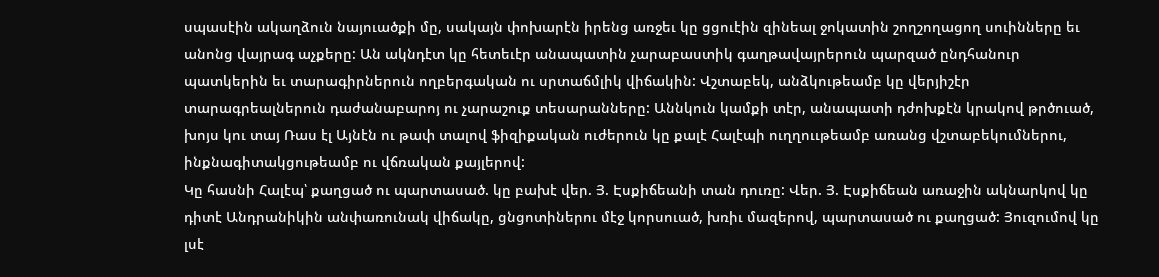սպասէին ակաղձուն նայուածքի մը, սակայն փոխարէն իրենց առջեւ կը ցցուէին զինեալ ջոկատին շողշողացող սուինները եւ անոնց վայրագ աչքերը: Ան ակնդէտ կը հետեւէր անապատին չարաբաստիկ գաղթավայրերուն պարզած ընդհանուր պատկերին եւ տարագիրներուն ողբերգական ու սրտաճմլիկ վիճակին: Վշտաբեկ, անձկութեամբ կը վերյիշէր տարագրեալներուն դաժանաբարոյ ու չարաշուք տեսարանները: Աննկուն կամքի տէր, անապատի դժոխքէն կրակով թրծուած, խոյս կու տայ Ռաս էլ Այնէն ու թափ տալով ֆիզիքական ուժերուն կը քալէ Հալէպի ուղղոււթեամբ առանց վշտաբեկումներու, ինքնագիտակցութեամբ ու վճռական քայլերով:
Կը հասնի Հալէպ՝ քաղցած ու պարտասած. կը բախէ վեր. Յ. Էսքիճեանի տան դուռը: Վեր. Յ. Էսքիճեան առաջին ակնարկով կը դիտէ Անդրանիկին անփառունակ վիճակը, ցնցոտիներու մէջ կորսուած, խռիւ մազերով, պարտասած ու քաղցած: Յուզումով կը լսէ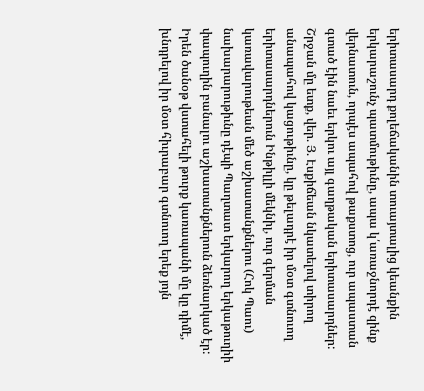երիտասարդ քոլեճականին տուայտալից կեանքին երկարաշունչ պատմութիւնը, ապա կ՛առաջնորդէ զինք վերնատուն, որպէս ապահով թաքստոց, ուր ապաստան գտած էին նաեւ երկու այլ գաղթական երիտասարդներ: Շրջան մը ետք, վեր. Յ. Էսքիճեան նկատելով տիրող անապահով կացութիւնը, կը թելադրէ իր մօտ գտնուող երիտասարդներուն Ինթիլլի մեկնիլ, ուր գերման կառավարութեան մեծ աշխատանքներու (Հոկ Պաու) նախարարութիւնը դէպի Պաղտատ երկարող երկաթուղիի փապուղին բանալու աշխատանքներուն ձեռնարկած էր: Իրեն ծանօթ վստահելի թուրք կառապանի մը կը դիմէ, խնդրելով իր մօտ հիւրաբար գտնուող երեք յոյն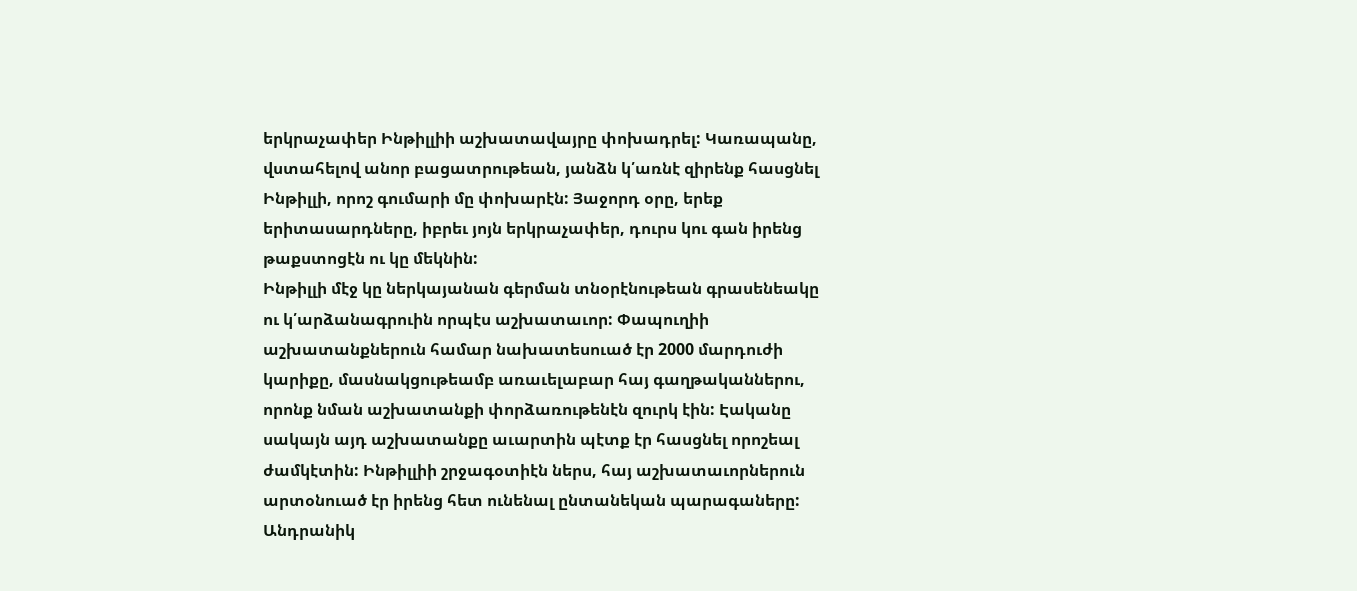երկրաչափեր Ինթիլլիի աշխատավայրը փոխադրել: Կառապանը, վստահելով անոր բացատրութեան, յանձն կ՛առնէ զիրենք հասցնել Ինթիլլի, որոշ գումարի մը փոխարէն: Յաջորդ օրը, երեք երիտասարդները, իբրեւ յոյն երկրաչափեր, դուրս կու գան իրենց թաքստոցէն ու կը մեկնին:
Ինթիլլի մէջ կը ներկայանան գերման տնօրէնութեան գրասենեակը ու կ՛արձանագրուին որպէս աշխատաւոր: Փապուղիի աշխատանքներուն համար նախատեսուած էր 2000 մարդուժի կարիքը, մասնակցութեամբ առաւելաբար հայ գաղթականներու, որոնք նման աշխատանքի փորձառութենէն զուրկ էին: Էականը սակայն այդ աշխատանքը աւարտին պէտք էր հասցնել որոշեալ ժամկէտին: Ինթիլլիի շրջագօտիէն ներս, հայ աշխատաւորներուն արտօնուած էր իրենց հետ ունենալ ընտանեկան պարագաները: Անդրանիկ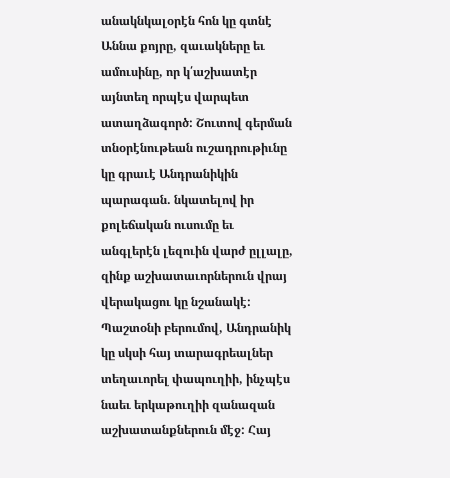անակնկալօրէն հոն կը գտնէ Աննա քոյրը, զաւակները եւ ամուսինը, որ կ՛աշխատէր այնտեղ որպէս վարպետ ատաղձագործ: Շուտով գերման տնօրէնութեան ուշադրութիւնը կը գրաւէ Անդրանիկին պարագան. նկատելով իր քոլեճական ուսումը եւ անգլերէն լեզուին վարժ ըլլալը, զինք աշխատաւորներուն վրայ վերակացու կը նշանակէ: Պաշտօնի բերումով, Անդրանիկ կը սկսի հայ տարագրեալներ տեղաւորել փապուղիի, ինչպէս նաեւ երկաթուղիի զանազան աշխատանքներուն մէջ: Հայ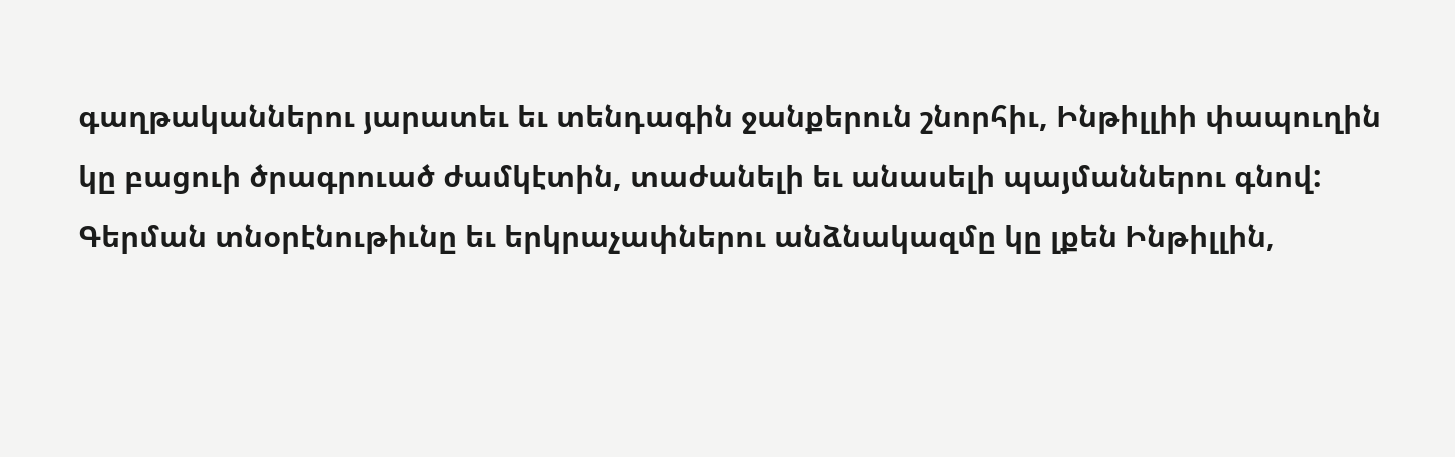գաղթականներու յարատեւ եւ տենդագին ջանքերուն շնորհիւ, Ինթիլլիի փապուղին կը բացուի ծրագրուած ժամկէտին, տաժանելի եւ անասելի պայմաններու գնով: Գերման տնօրէնութիւնը եւ երկրաչափներու անձնակազմը կը լքեն Ինթիլլին,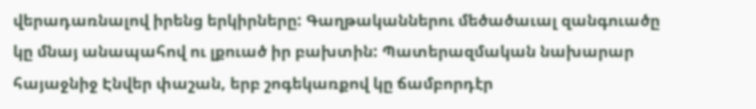վերադառնալով իրենց երկիրները: Գաղթականներու մեծածաւալ զանգուածը կը մնայ անապահով ու լքուած իր բախտին: Պատերազմական նախարար հայաջնիջ Էնվեր փաշան, երբ շոգեկառքով կը ճամբորդէր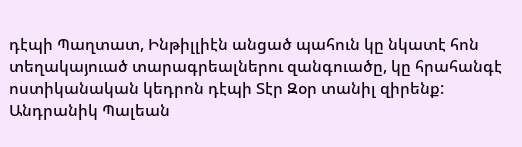դէպի Պաղտատ, Ինթիլլիէն անցած պահուն կը նկատէ հոն տեղակայուած տարագրեալներու զանգուածը, կը հրահանգէ ոստիկանական կեդրոն դէպի Տէր Զօր տանիլ զիրենք: Անդրանիկ Պալեան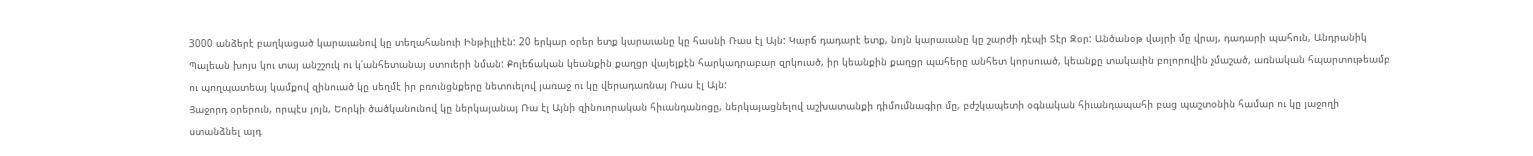3000 անձերէ բաղկացած կարաւանով կը տեղահանուի Ինթիլլիէն: 20 երկար օրեր ետք կարաւանը կը հասնի Ռաս էլ Այն: Կարճ դադարէ ետք, նոյն կարաւանը կը շարժի դէպի Տէր Զօր: Անծանօթ վայրի մը վրայ, դադարի պահուն, Անդրանիկ Պալեան խոյս կու տայ անշշուկ ու կ՛անհետանայ ստուերի նման: Քոլեճական կեանքին քաղցր վայելքէն հարկադրաբար զրկուած, իր կեանքին քաղցր պահերը անհետ կորսուած, կեանքը տակաւին բոլորովին չմաշած, առնական հպարտութեամբ ու պողպատեայ կամքով զինուած կը սեղմէ իր բռունցնքերը նետուելով յառաջ ու կը վերադառնայ Ռաս էլ Այն:
Յաջորդ օրերուն, որպէս յոյն, Եորկի ծածկանունով կը ներկայանայ Ռա էլ Այնի զինուորական հիւանդանոցը, ներկայացնելով աշխատանքի դիմումնագիր մը, բժշկապետի օգնական հիւանդապահի բաց պաշտօնին համար ու կը յաջողի ստանձնել այդ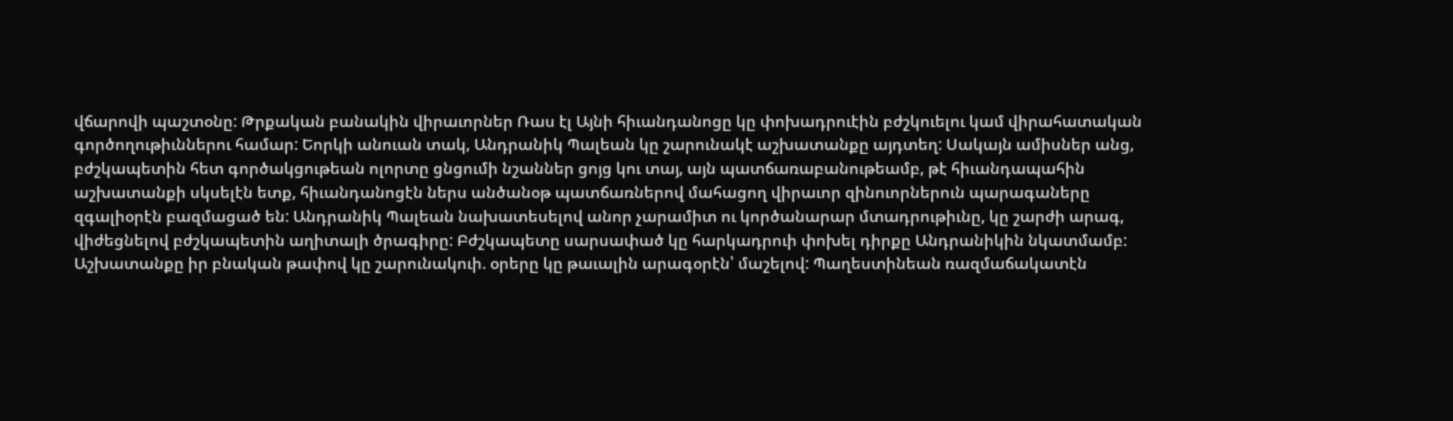վճարովի պաշտօնը: Թրքական բանակին վիրաւորներ Ռաս էլ Այնի հիւանդանոցը կը փոխադրուէին բժշկուելու կամ վիրահատական գործողութիւններու համար: Եորկի անուան տակ, Անդրանիկ Պալեան կը շարունակէ աշխատանքը այդտեղ: Սակայն ամիսներ անց, բժշկապետին հետ գործակցութեան ոլորտը ցնցումի նշաններ ցոյց կու տայ, այն պատճառաբանութեամբ, թէ հիւանդապահին աշխատանքի սկսելէն ետք, հիւանդանոցէն ներս անծանօթ պատճառներով մահացող վիրաւոր զինուորներուն պարագաները զգալիօրէն բազմացած են: Անդրանիկ Պալեան նախատեսելով անոր չարամիտ ու կործանարար մտադրութիւնը, կը շարժի արագ, վիժեցնելով բժշկապետին աղիտալի ծրագիրը: Բժշկապետը սարսափած կը հարկադրուի փոխել դիրքը Անդրանիկին նկատմամբ: Աշխատանքը իր բնական թափով կը շարունակուի. օրերը կը թաւալին արագօրէն՝ մաշելով: Պաղեստինեան ռազմաճակատէն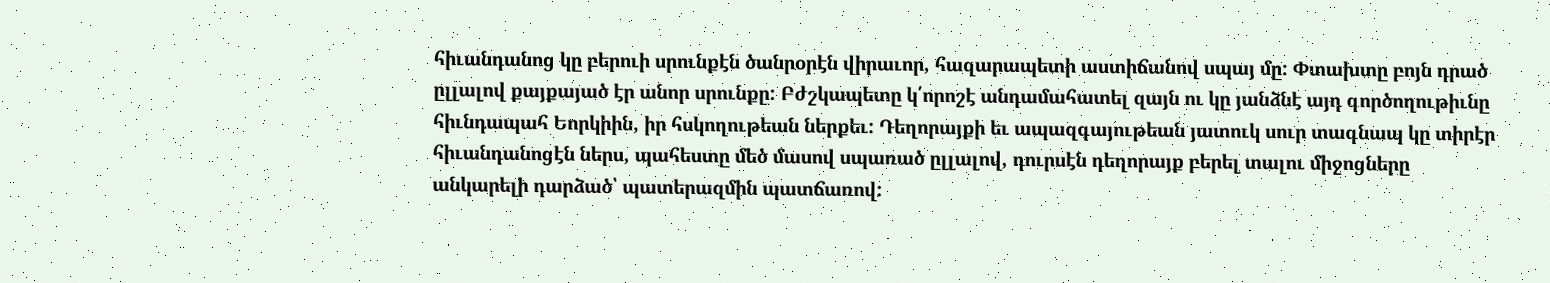հիւանդանոց կը բերուի սրունքէն ծանրօրէն վիրաւոր, հազարապետի աստիճանով սպայ մը: Փտախտը բոյն դրած ըլլալով քայքայած էր անոր սրունքը: Բժշկապետը կ՛որոշէ անդամահատել զայն ու կը յանձնէ այդ գործողութիւնը հիւնդապահ Եորկիին, իր հսկողութեան ներքեւ: Դեղորայքի եւ ապազգայութեան յատուկ սուր տագնապ կը տիրէր հիւանդանոցէն ներս, պահեստը մեծ մասով սպառած ըլլալով, դուրսէն դեղորայք բերել տալու միջոցները անկարելի դարձած՝ պատերազմին պատճառով: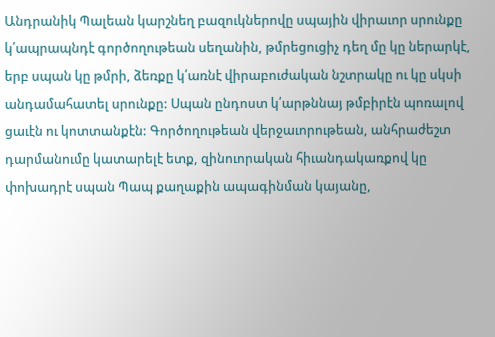Անդրանիկ Պալեան կարշնեղ բազուկներովը սպային վիրաւոր սրունքը կ՛ապրապնդէ գործողութեան սեղանին, թմրեցուցիչ դեղ մը կը ներարկէ, երբ սպան կը թմրի, ձեռքը կ՛առնէ վիրաբուժական նշտրակը ու կը սկսի անդամահատել սրունքը: Սպան ընդոստ կ՛արթննայ թմբիրէն պոռալով ցաւէն ու կոտտանքէն: Գործողութեան վերջաւորութեան, անհրաժեշտ դարմանումը կատարելէ ետք, զինուորական հիւանդակառքով կը փոխադրէ սպան Պապ քաղաքին ապագինման կայանը,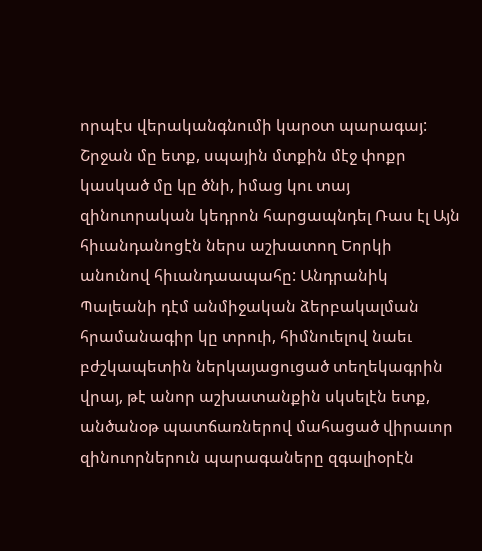որպէս վերականգնումի կարօտ պարագայ: Շրջան մը ետք, սպային մտքին մէջ փոքր կասկած մը կը ծնի, իմաց կու տայ զինուորական կեդրոն հարցապնդել Ռաս էլ Այն հիւանդանոցէն ներս աշխատող Եորկի անունով հիւանդաապահը: Անդրանիկ Պալեանի դէմ անմիջական ձերբակալման հրամանագիր կը տրուի, հիմնուելով նաեւ բժշկապետին ներկայացուցած տեղեկագրին վրայ, թէ անոր աշխատանքին սկսելէն ետք, անծանօթ պատճառներով մահացած վիրաւոր զինուորներուն պարագաները զգալիօրէն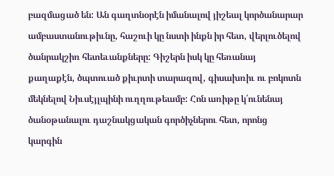բազմացած են: Ան գաղտնօրէն իմանալով յիշեալ կործանարար ամբաստանութիւնը, հաշուի կը նստի ինքն իր հետ, վերլուծելով ծանրակշիռ հետեւանքները: Գիշերն իսկ կը հեռանայ քաղաքէն, ծպտուած քիւրտի տարազով, գիսախռիւ ու բոկոտն մեկնելով Նիւսէյլպինի ուղղութեամբ: Հոն առիթը կ՛ունենայ ծանօթանալու դաշնակցական գործիչներու հետ, որոնց կարգին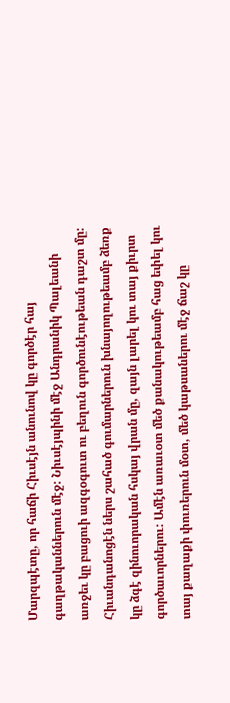Մարզպէտը, որ հաճի Հիւսէյն անունով կը գործէր հայ գաղթականներուն մէջ: Նիւսէյպինի մէջ Անդրանիկ Պալեանի առջեւ կը բացուի ազգօգուտ ու բեղուն գործունէութեան դաշտ մը: Հիւանդանոցէն ներս շահած գումարներուն խնայողութեամբ ձեռք կը ձգէ զինուորական հսկայ վրան մը, զայն լարել կու տայ քիւրտ գործաւորներու: Ամէն առաւօտ մեծ քանակութեամբ հաց եփել կու տայ քաղաքի փուռերուն մօտ, մեծ կաթսաներու մէջ ճաշ կը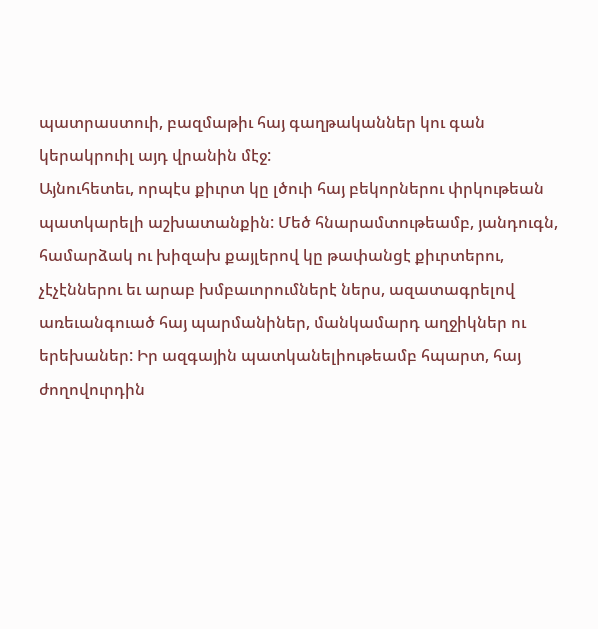պատրաստուի, բազմաթիւ հայ գաղթականներ կու գան կերակրուիլ այդ վրանին մէջ:
Այնուհետեւ, որպէս քիւրտ կը լծուի հայ բեկորներու փրկութեան պատկարելի աշխատանքին: Մեծ հնարամտութեամբ, յանդուգն, համարձակ ու խիզախ քայլերով կը թափանցէ քիւրտերու, չէչէններու եւ արաբ խմբաւորումներէ ներս, ազատագրելով առեւանգուած հայ պարմանիներ, մանկամարդ աղջիկներ ու երեխաներ: Իր ազգային պատկանելիութեամբ հպարտ, հայ ժողովուրդին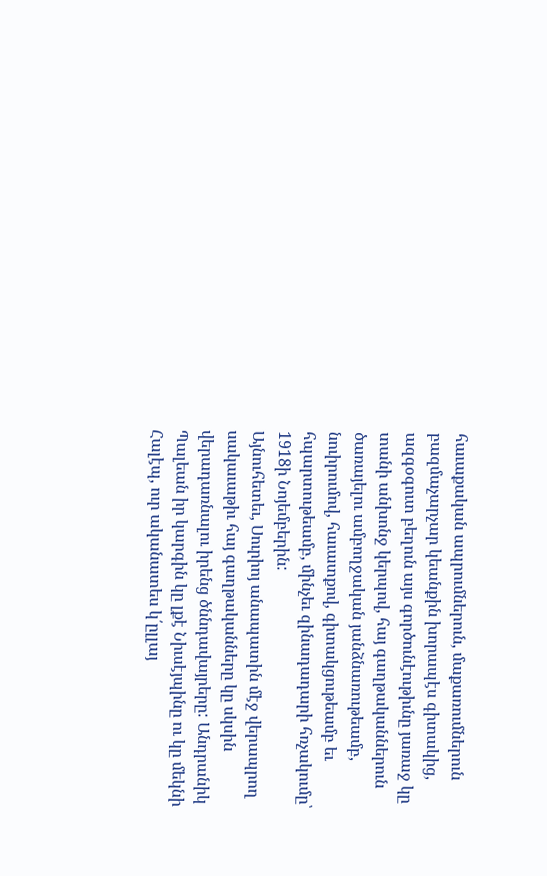հաւաքական ապրումներուն, մաքառումներուն բազմաչարչար կեանքին խորապէս գիտակից, ազգօգուտ բեղուն այս գործունէութիւնը յառաջ կը տանի անխոնջ կերպով, հայ գաղթականներուն ծառայելու ամբողջական յանձնառութեամբ, նուիրումով, հաւատքով, գիտակցութեամբ եւ հպարտութեամբ, մինչեւ զինադադարի հռչակումը՝ 1918ի Նոյեմբերին:
Այնուհետեւ, Սուրիոյ անապատին մէջ վերապրող սակաւաթիւ հայ գաղթականները կը սկսին վերադառնալու իրենց ծննդավայրերը: Անդրանիկ Պալեան իր կարգին կը լքէ Նիւսէյպինը ու կը մեկնի Հալէպ, ուր ականատես կ՛ըլլայ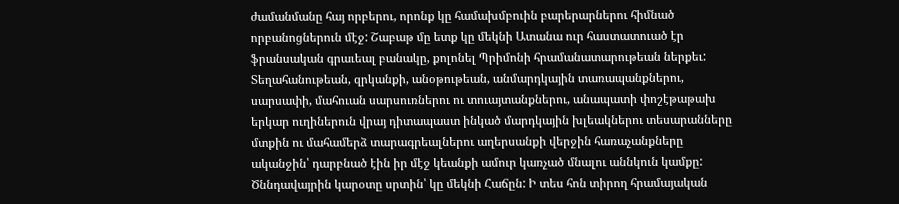ժամանմանը հայ որբերու, որոնք կը համախմբուին բարերարներու հիմնած որբանոցներուն մէջ: Շաբաթ մը ետք կը մեկնի Ատանա ուր հաստատուած էր ֆրանսական գրաւեալ բանակը, քոլոնել Պրիմոնի հրամանատարութեան ներքեւ: Տեղահանութեան, զրկանքի, անօթութեան, անմարդկային տառապանքներու, սարսափի, մահուան սարսուռներու ու տուայտանքներու, անապատի փոշէթաթախ երկար ուղիներուն վրայ դիտապաստ ինկած մարդկային խլեակներու տեսարանները մտքին ու մահամերձ տարագրեալներու աղերսանքի վերջին հառաչանքները ականջին՝ դարբնած էին իր մէջ կեանքի ամուր կառչած մնալու աննկուն կամքը: Ծննդավայրին կարօտը սրտին՝ կը մեկնի Հաճըն: Ի տես հոն տիրող հրամայական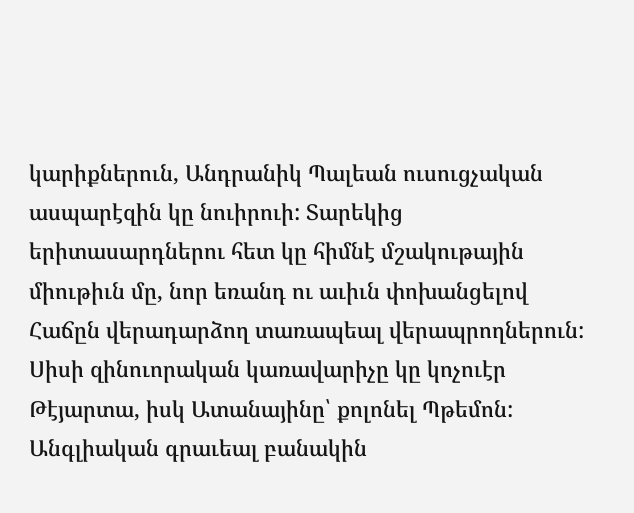կարիքներուն, Անդրանիկ Պալեան ուսուցչական ասպարէզին կը նուիրուի: Տարեկից երիտասարդներու հետ կը հիմնէ մշակութային միութիւն մը, նոր եռանդ ու աւիւն փոխանցելով Հաճըն վերադարձող տառապեալ վերապրողներուն:
Սիսի զինուորական կառավարիչը կը կոչուէր Թէյարտա, իսկ Ատանայինը՝ քոլոնել Պթեմոն: Անգլիական գրաւեալ բանակին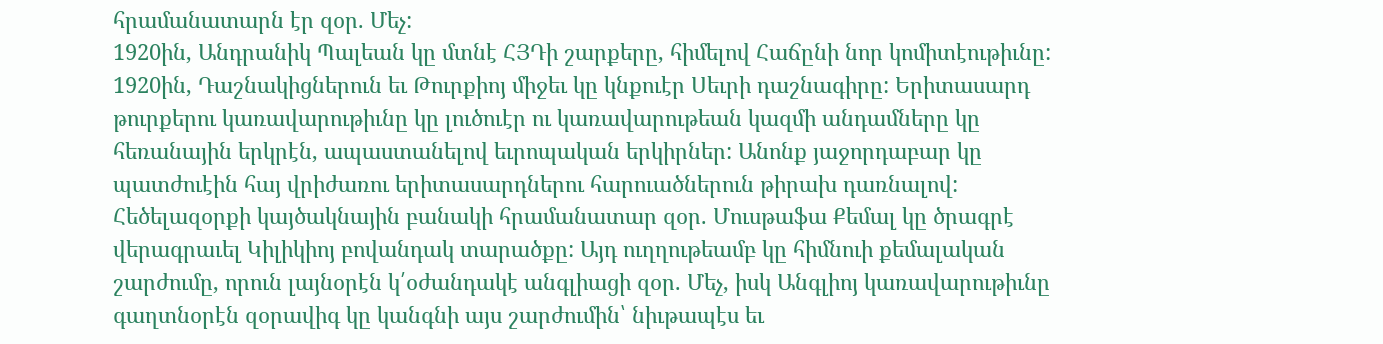հրամանատարն էր զօր. Մեչ:
1920ին, Անդրանիկ Պալեան կը մտնէ ՀՅԴի շարքերը, հիմելով Հաճընի նոր կոմիտէութիւնը: 1920ին, Դաշնակիցներուն եւ Թուրքիոյ միջեւ կը կնքուէր Սեւրի դաշնագիրը: Երիտասարդ թուրքերու կառավարութիւնը կը լուծուէր ու կառավարութեան կազմի անդամները կը հեռանային երկրէն, ապաստանելով եւրոպական երկիրներ: Անոնք յաջորդաբար կը պատժուէին հայ վրիժառու երիտասարդներու հարուածներուն թիրախ դառնալով:
Հեծելազօրքի կայծակնային բանակի հրամանատար զօր. Մուսթաֆա Քեմալ կը ծրագրէ վերագրաւել Կիլիկիոյ բովանդակ տարածքը: Այդ ուղղութեամբ կը հիմնուի քեմալական շարժումը, որուն լայնօրէն կ՛օժանդակէ անգլիացի զօր. Մեչ, իսկ Անգլիոյ կառավարութիւնը գաղտնօրէն զօրավիգ կը կանգնի այս շարժումին՝ նիւթապէս եւ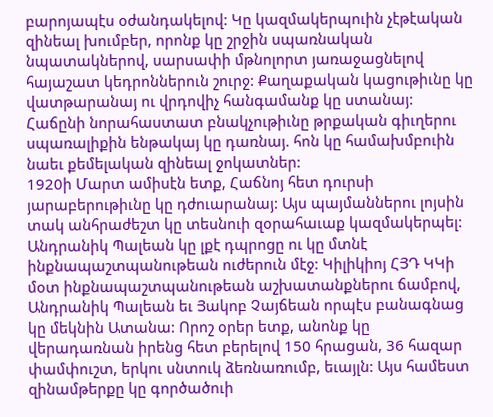բարոյապէս օժանդակելով: Կը կազմակերպուին չէթէական զինեալ խումբեր, որոնք կը շրջին սպառնական նպատակներով, սարսափի մթնոլորտ յառաջացնելով հայաշատ կեդրոններուն շուրջ: Քաղաքական կացութիւնը կը վատթարանայ ու վրդովիչ հանգամանք կը ստանայ:
Հաճընի նորահաստատ բնակչութիւնը թրքական գիւղերու սպառալիքին ենթակայ կը դառնայ. հոն կը համախմբուին նաեւ քեմելական զինեալ ջոկատներ:
1920ի Մարտ ամիսէն ետք, Հաճնոյ հետ դուրսի յարաբերութիւնը կը դժուարանայ: Այս պայմաններու լոյսին տակ անհրաժեշտ կը տեսնուի զօրահաւաք կազմակերպել: Անդրանիկ Պալեան կը լքէ դպրոցը ու կը մտնէ ինքնապաշտպանութեան ուժերուն մէջ: Կիլիկիոյ ՀՅԴ ԿԿի մօտ ինքնապաշտպանութեան աշխատանքներու ճամբով, Անդրանիկ Պալեան եւ Յակոբ Չայճեան որպէս բանագնաց կը մեկնին Ատանա: Որոշ օրեր ետք, անոնք կը վերադառնան իրենց հետ բերելով 150 հրացան, 36 հազար փամփուշտ, երկու սնտուկ ձեռնառումբ, եւայլն: Այս համեստ զինամթերքը կը գործածուի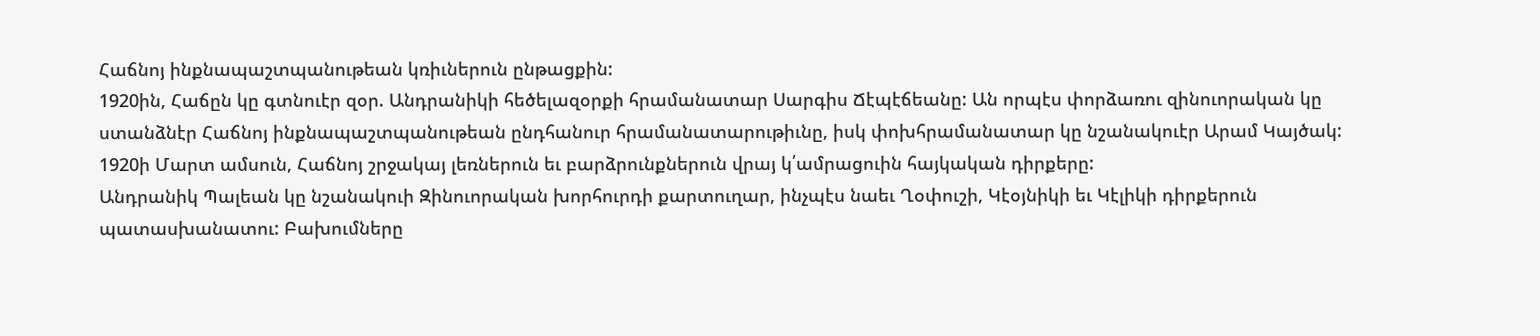Հաճնոյ ինքնապաշտպանութեան կռիւներուն ընթացքին:
1920ին, Հաճըն կը գտնուէր զօր. Անդրանիկի հեծելազօրքի հրամանատար Սարգիս Ճէպէճեանը: Ան որպէս փորձառու զինուորական կը ստանձնէր Հաճնոյ ինքնապաշտպանութեան ընդհանուր հրամանատարութիւնը, իսկ փոխհրամանատար կը նշանակուէր Արամ Կայծակ: 1920ի Մարտ ամսուն, Հաճնոյ շրջակայ լեռներուն եւ բարձրունքներուն վրայ կ՛ամրացուին հայկական դիրքերը:
Անդրանիկ Պալեան կը նշանակուի Զինուորական խորհուրդի քարտուղար, ինչպէս նաեւ Ղօփուշի, Կէօյնիկի եւ Կէլիկի դիրքերուն պատասխանատու: Բախումները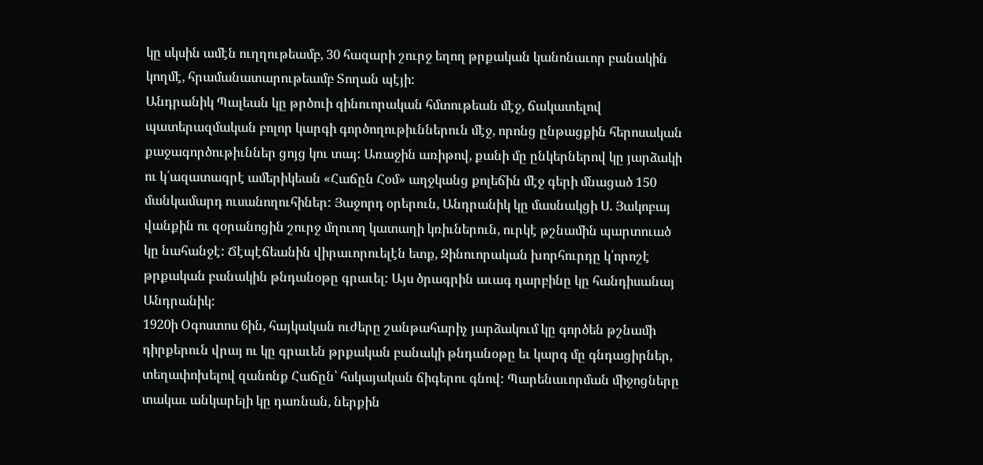կը սկսին ամէն ուղղութեամբ, 30 հազարի շուրջ եղող թրքական կանոնաւոր բանակին կողմէ, հրամանատարութեամբ Տողան պէյի:
Անդրանիկ Պալեան կը թրծուի զինուորական հմտութեան մէջ, ճակատելով պատերազմական բոլոր կարգի գործողութիւններուն մէջ, որոնց ընթացքին հերոսական քաջագործութիւններ ցոյց կու տայ: Առաջին առիթով, քանի մը ընկերներով կը յարձակի ու կ՛ազատագրէ ամերիկեան «Հաճըն Հօմ» աղջկանց քոլեճին մէջ գերի մնացած 150 մանկամարդ ուսանողուհիներ: Յաջորդ օրերուն, Անդրանիկ կը մասնակցի Ս. Յակոբայ վանքին ու զօրանոցին շուրջ մղուող կատաղի կռիւներուն, ուրկէ թշնամին պարտուած կը նահանջէ: Ճէպէճեանին վիրաւորուելէն ետք, Զինուորական խորհուրդը կ՛որոշէ թրքական բանակին թնդանօթը գրաւել: Այս ծրագրին աւագ դարբինը կը հանդիսանայ Անդրանիկ:
1920ի Օգոստոս 6ին, հայկական ուժերը շանթահարիչ յարձակում կը գործեն թշնամի դիրքերուն վրայ ու կը գրաւեն թրքական բանակի թնդանօթը եւ կարգ մը գնդացիրներ, տեղափոխելով զանոնք Հաճըն՝ հսկայական ճիգերու գնով: Պարենաւորման միջոցները տակաւ անկարելի կը դառնան, ներքին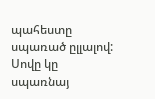պահեստը սպառած ըլլալով: Սովը կը սպառնայ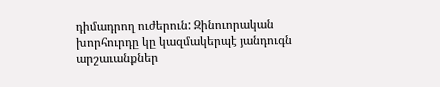դիմադրող ուժերուն: Զինուորական խորհուրդը կը կազմակերպէ յանդուգն արշաւանքներ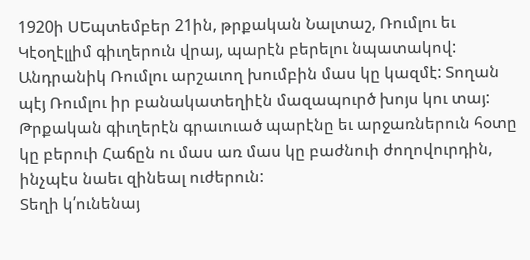1920ի ՍԵպտեմբեր 21ին, թրքական Նալտաշ, Ռումլու եւ Կէօղէլլիմ գիւղերուն վրայ, պարէն բերելու նպատակով: Անդրանիկ Ռումլու արշաւող խումբին մաս կը կազմէ: Տողան պէյ Ռումլու իր բանակատեղիէն մազապուրծ խոյս կու տայ: Թրքական գիւղերէն գրաւուած պարէնը եւ արջառներուն հօտը կը բերուի Հաճըն ու մաս առ մաս կը բաժնուի ժողովուրդին, ինչպէս նաեւ զինեալ ուժերուն:
Տեղի կ՛ունենայ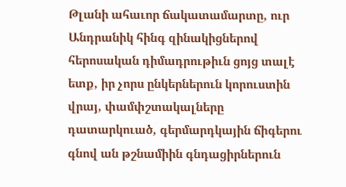Թլանի ահաւոր ճակատամարտը, ուր Անդրանիկ հինգ զինակիցներով հերոսական դիմադրութիւն ցոյց տալէ ետք, իր չորս ընկերներուն կորուստին վրայ, փամփշտակալները դատարկուած, գերմարդկային ճիգերու գնով ան թշնամիին գնդացիրներուն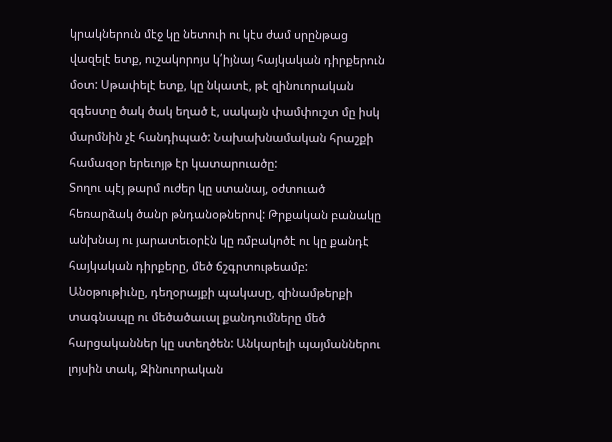կրակներուն մէջ կը նետուի ու կէս ժամ սրընթաց վազելէ ետք, ուշակորոյս կ՛իյնայ հայկական դիրքերուն մօտ: Սթափելէ ետք, կը նկատէ, թէ զինուորական զգեստը ծակ ծակ եղած է, սակայն փամփուշտ մը իսկ մարմնին չէ հանդիպած: Նախախնամական հրաշքի համազօր երեւոյթ էր կատարուածը:
Տողու պէյ թարմ ուժեր կը ստանայ, օժտուած հեռարձակ ծանր թնդանօթներով: Թրքական բանակը անխնայ ու յարատեւօրէն կը ռմբակոծէ ու կը քանդէ հայկական դիրքերը, մեծ ճշգրտութեամբ:
Անօթութիւնը, դեղօրայքի պակասը, զինամթերքի տագնապը ու մեծածաւալ քանդումները մեծ հարցականներ կը ստեղծեն: Անկարելի պայմաններու լոյսին տակ, Զինուորական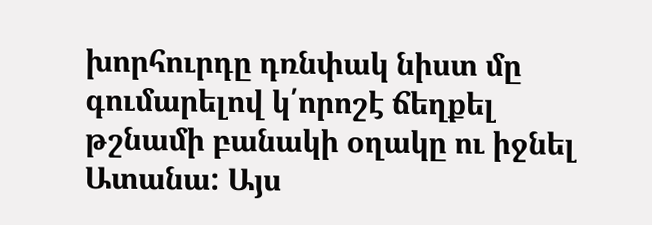խորհուրդը դռնփակ նիստ մը գումարելով կ՛որոշէ ճեղքել թշնամի բանակի օղակը ու իջնել Ատանա: Այս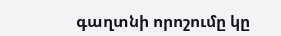գաղտնի որոշումը կը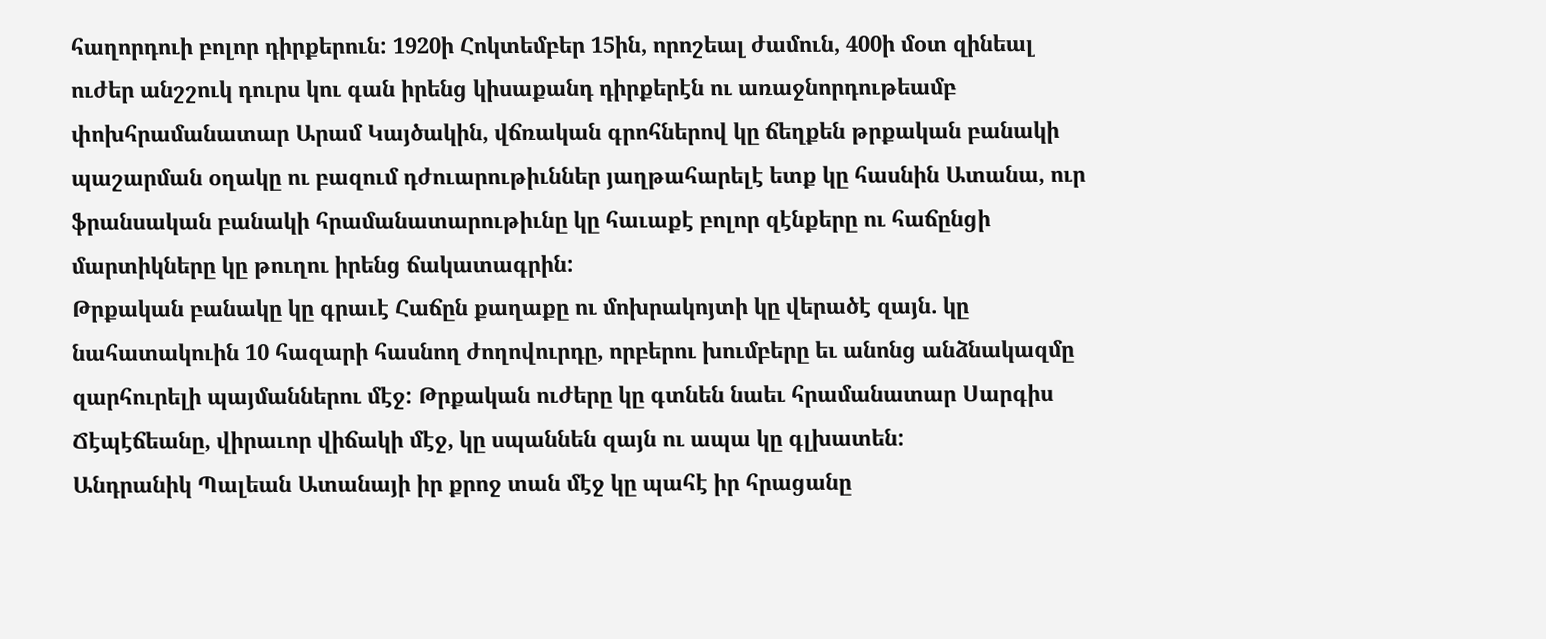հաղորդուի բոլոր դիրքերուն: 1920ի Հոկտեմբեր 15ին, որոշեալ ժամուն, 400ի մօտ զինեալ ուժեր անշշուկ դուրս կու գան իրենց կիսաքանդ դիրքերէն ու առաջնորդութեամբ փոխհրամանատար Արամ Կայծակին, վճռական գրոհներով կը ճեղքեն թրքական բանակի պաշարման օղակը ու բազում դժուարութիւններ յաղթահարելէ ետք կը հասնին Ատանա, ուր ֆրանսական բանակի հրամանատարութիւնը կը հաւաքէ բոլոր զէնքերը ու հաճընցի մարտիկները կը թուղու իրենց ճակատագրին:
Թրքական բանակը կը գրաւէ Հաճըն քաղաքը ու մոխրակոյտի կը վերածէ զայն. կը նահատակուին 10 հազարի հասնող ժողովուրդը, որբերու խումբերը եւ անոնց անձնակազմը զարհուրելի պայմաններու մէջ: Թրքական ուժերը կը գտնեն նաեւ հրամանատար Սարգիս Ճէպէճեանը, վիրաւոր վիճակի մէջ, կը սպաննեն զայն ու ապա կը գլխատեն:
Անդրանիկ Պալեան Ատանայի իր քրոջ տան մէջ կը պահէ իր հրացանը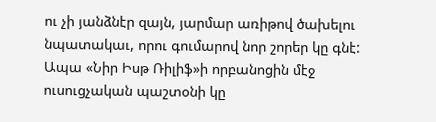ու չի յանձնէր զայն, յարմար առիթով ծախելու նպատակաւ, որու գումարով նոր շորեր կը գնէ: Ապա «Նիր Իսթ Ռիլիֆ»ի որբանոցին մէջ ուսուցչական պաշտօնի կը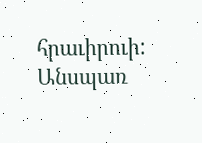հրաւիրուի:
Անսպառ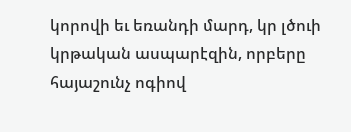կորովի եւ եռանդի մարդ, կր լծուի կրթական ասպարէզին, որբերը հայաշունչ ոգիով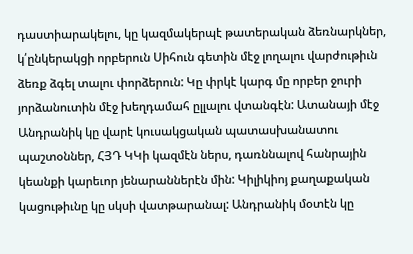դաստիարակելու, կը կազմակերպէ թատերական ձեռնարկներ, կ՛ընկերակցի որբերուն Սիհուն գետին մէջ լողալու վարժութիւն ձեռք ձգել տալու փորձերուն: Կը փրկէ կարգ մը որբեր ջուրի յորձանուտին մէջ խեղդամահ ըլլալու վտանգէն: Ատանայի մէջ Անդրանիկ կը վարէ կուսակցական պատասխանատու պաշտօններ, ՀՅԴ ԿԿի կազմէն ներս, դառննալով հանրային կեանքի կարեւոր յենարաններէն մին: Կիլիկիոյ քաղաքական կացութիւնը կը սկսի վատթարանալ: Անդրանիկ մօտէն կը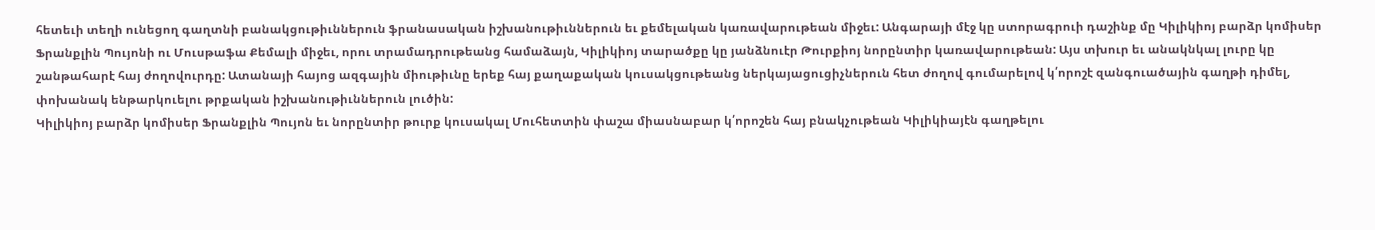հետեւի տեղի ունեցող գաղտնի բանակցութիւններուն ֆրանասական իշխանութիւններուն եւ քեմելական կառավարութեան միջեւ: Անգարայի մէջ կը ստորագրուի դաշինք մը Կիլիկիոյ բարձր կոմիսեր Ֆրանքլին Պույոնի ու Մուսթաֆա Քեմալի միջեւ, որու տրամադրութեանց համաձայն, Կիլիկիոյ տարածքը կը յանձնուէր Թուրքիոյ նորընտիր կառավարութեան: Այս տխուր եւ անակնկալ լուրը կը շանթահարէ հայ ժողովուրդը: Ատանայի հայոց ազգային միութիւնը երեք հայ քաղաքական կուսակցութեանց ներկայացուցիչներուն հետ ժողով գումարելով կ՛որոշէ զանգուածային գաղթի դիմել, փոխանակ ենթարկուելու թրքական իշխանութիւններուն լուծին:
Կիլիկիոյ բարձր կոմիսեր Ֆրանքլին Պույոն եւ նորընտիր թուրք կուսակալ Մուհետտին փաշա միասնաբար կ՛որոշեն հայ բնակչութեան Կիլիկիայէն գաղթելու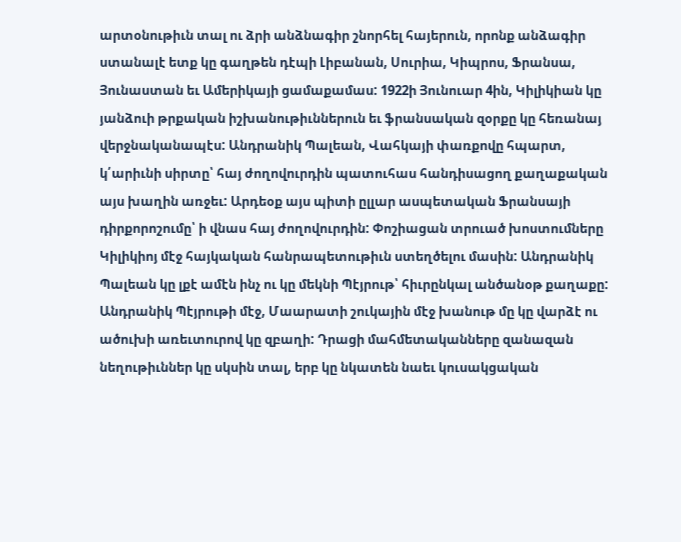արտօնութիւն տալ ու ձրի անձնագիր շնորհել հայերուն, որոնք անձագիր ստանալէ ետք կը գաղթեն դէպի Լիբանան, Սուրիա, Կիպրոս, Ֆրանսա, Յունաստան եւ Ամերիկայի ցամաքամաս: 1922ի Յունուար 4ին, Կիլիկիան կը յանձուի թրքական իշխանութիւններուն եւ ֆրանսական զօրքը կը հեռանայ վերջնականապէս: Անդրանիկ Պալեան, Վահկայի փառքովը հպարտ, կ՛արիւնի սիրտը՝ հայ ժողովուրդին պատուհաս հանդիսացող քաղաքական այս խաղին առջեւ: Արդեօք այս պիտի ըլլար ասպետական Ֆրանսայի դիրքորոշումը՝ ի վնաս հայ ժողովուրդին: Փոշիացան տրուած խոստումները Կիլիկիոյ մէջ հայկական հանրապետութիւն ստեղծելու մասին: Անդրանիկ Պալեան կը լքէ ամէն ինչ ու կը մեկնի Պէյրութ՝ հիւրընկալ անծանօթ քաղաքը:
Անդրանիկ Պէյրութի մէջ, Մաարատի շուկային մէջ խանութ մը կը վարձէ ու ածուխի առեւտուրով կը զբաղի: Դրացի մահմետականները զանազան նեղութիւններ կը սկսին տալ, երբ կը նկատեն նաեւ կուսակցական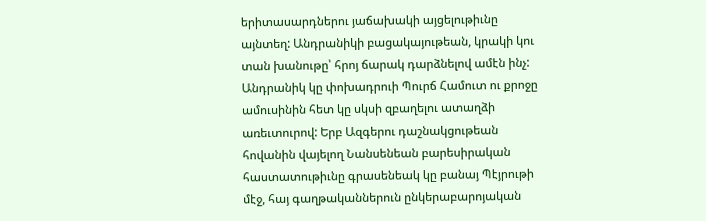երիտասարդներու յաճախակի այցելութիւնը այնտեղ: Անդրանիկի բացակայութեան, կրակի կու տան խանութը՝ հրոյ ճարակ դարձնելով ամէն ինչ: Անդրանիկ կը փոխադրուի Պուրճ Համուտ ու քրոջը ամուսինին հետ կը սկսի զբաղելու ատաղձի առեւտուրով: Երբ Ազգերու դաշնակցութեան հովանին վայելող Նանսենեան բարեսիրական հաստատութիւնը գրասենեակ կը բանայ Պէյրութի մէջ, հայ գաղթականներուն ընկերաբարոյական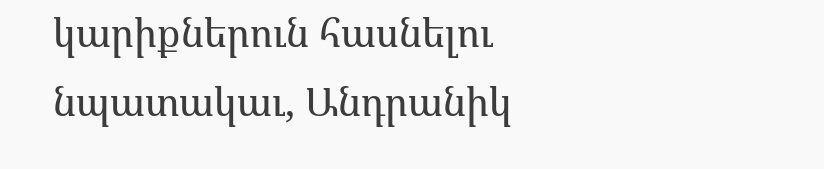կարիքներուն հասնելու նպատակաւ, Անդրանիկ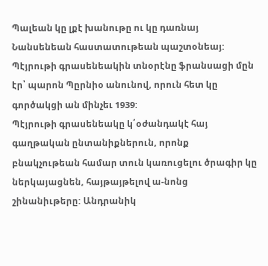Պալեան կը լքէ խանութը ու կը դառնայ Նանսենեան հաստատութեան պաշտօնեայ: Պէյրութի գրասենեակին տնօրէնը ֆրանսացի մըն էր՝ պարոն Պըրնիօ անունով, որուն հետ կը գործակցի ան մինչեւ 1939:
Պէյրութի գրասենեակը կ՛օժանդակէ հայ գաղթական ընտանիքներուն, որոնք բնակչութեան համար տուն կառուցելու ծրագիր կը ներկայացնեն, հայթայթելով ա-նոնց շինանիւթերը: Անդրանիկ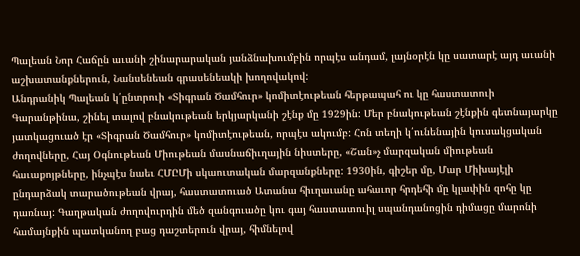Պալեան Նոր Հաճըն աւանի շինարարական յանձնախումբին որպէս անդամ, լայնօրէն կը սատարէ այդ աւանի աշխատանքներուն, Նանսենեան գրասենեակի խողովակով:
Անդրանիկ Պալեան կ՛ընտրուի «Տիգրան Ծամհուր» կոմիտէութեան հերթապահ ու կը հաստատուի Գարանթինա, շինել տալով բնակութեան երկյարկանի շէնք մը 1929ին: Մեր բնակութեան շէնքին գետնայարկը յատկացուած էր «Տիգրան Ծամհուր» կոմիտէութեան, որպէս ակումբ: Հոն տեղի կ՛ունենային կուսակցական ժողովները, Հայ Օգնութեան Միութեան մասնաճիւղային նիստերը, «Շան»չ մարզական միութեան հաւաքոյթները, ինչպէս նաեւ ՀՄԸՄի սկաուտական մարզանքները: 1930ին, գիշեր մը, Մար Միխայէլի ընդարձակ տարածութեան վրայ, հաստատուած Ատանա հիւղաւանը ահաւոր հրդեհի մը կլափին զոհը կը դառնայ: Գաղթական ժողովուրդին մեծ զանգուածը կու գայ հաստատուիլ սպանդանոցին դիմացը մարոնի համայնքին պատկանող բաց դաշտերուն վրայ, հիմնելով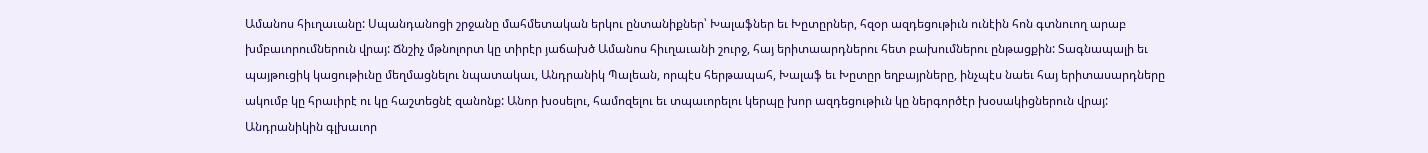Ամանոս հիւղաւանը: Սպանդանոցի շրջանը մահմետական երկու ընտանիքներ՝ Խալաֆներ եւ Խըտըրներ, հզօր ազդեցութիւն ունէին հոն գտնուող արաբ խմբաւորումներուն վրայ: Ճնշիչ մթնոլորտ կը տիրէր յաճախծ Ամանոս հիւղաւանի շուրջ, հայ երիտաարդներու հետ բախումներու ընթացքին: Տագնապալի եւ պայթուցիկ կացութիւնը մեղմացնելու նպատակաւ, Անդրանիկ Պալեան, որպէս հերթապահ, Խալաֆ եւ Խըտըր եղբայրները, ինչպէս նաեւ հայ երիտասարդները ակումբ կը հրաւիրէ ու կը հաշտեցնէ զանոնք: Անոր խօսելու, համոզելու եւ տպաւորելու կերպը խոր ազդեցութիւն կը ներգործէր խօսակիցներուն վրայ:
Անդրանիկին գլխաւոր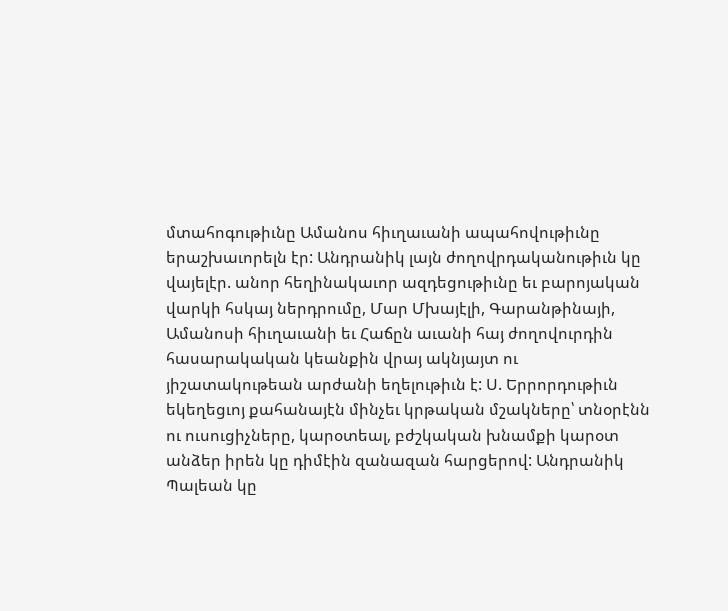մտահոգութիւնը Ամանոս հիւղաւանի ապահովութիւնը երաշխաւորելն էր: Անդրանիկ լայն ժողովրդականութիւն կը վայելէր. անոր հեղինակաւոր ազդեցութիւնը եւ բարոյական վարկի հսկայ ներդրումը, Մար Մխայէլի, Գարանթինայի, Ամանոսի հիւղաւանի եւ Հաճըն աւանի հայ ժողովուրդին հասարակական կեանքին վրայ ակնյայտ ու յիշատակութեան արժանի եղելութիւն է: Ս. Երրորդութիւն եկեղեցւոյ քահանայէն մինչեւ կրթական մշակները՝ տնօրէնն ու ուսուցիչները, կարօտեալ, բժշկական խնամքի կարօտ անձեր իրեն կը դիմէին զանազան հարցերով: Անդրանիկ Պալեան կը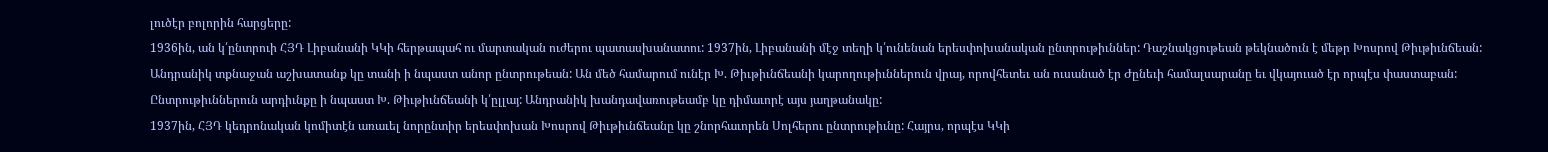լուծէր բոլորին հարցերը:
1936ին, ան կ՛ընտրուի ՀՅԴ Լիբանանի ԿԿի հերթապահ ու մարտական ուժերու պատասխանատու: 1937ին, Լիբանանի մէջ տեղի կ՛ունենան երեսփոխանական ընտրութիւններ: Դաշնակցութեան թեկնածուն է մեթր Խոսրով Թիւթիւնճեան: Անդրանիկ տքնաջան աշխատանք կը տանի ի նպաստ անոր ընտրութեան: Ան մեծ համարում ունէր Խ. Թիւթիւնճեանի կարողութիւններուն վրայ, որովհետեւ ան ուսանած էր Ժընեւի համալսարանը եւ վկայուած էր որպէս փաստաբան:
Ընտրութիւններուն արդիւնքը ի նպաստ Խ. Թիւթիւնճեանի կ՛ըլլայ: Անդրանիկ խանդավառութեամբ կը դիմաւորէ այս յաղթանակը:
1937ին, ՀՅԴ կեդրոնական կոմիտէն առաւել նորընտիր երեսփոխան Խոսրով Թիւթիւնճեանը կը շնորհաւորեն Սոլհերու ընտրութիւնը: Հայրս, որպէս ԿԿի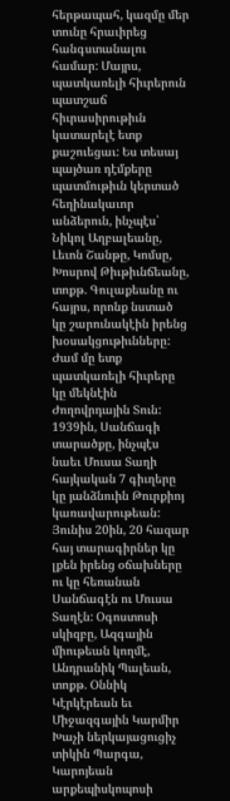հերթապահ, կազմը մեր տունը հրաւիրեց հանգստանալու համար: Մայրս, պատկառելի հիւրերուն պատշաճ հիւրասիրութիւն կատարելէ ետք քաշուեցաւ: Ես տեսայ պայծառ դէմքերը պատմութիւն կերտած հեղինակաւոր անձերուն, ինչպէս՝ Նիկոլ Աղբալեանը, Լեւոն Շանթը, Կոմսը, Խոսրով Թիւթիւնճեանը, տոքթ. Գուլաքեանը ու հայրս, որոնք նստած կը շարունակէին իրենց խօսակցութիւնները: Ժամ մը ետք պատկառելի հիւրերը կը մեկնէին Ժողովրդային Տուն:
1939ին, Սանճագի տարածքը, ինչպէս նաեւ Մուսա Տաղի հայկական 7 գիւղերը կը յանձնուին Թուրքիոյ կառավարութեան: Յունիս 20ին, 20 հազար հայ տարագիրներ կը լքեն իրենց օճախները ու կը հեռանան Սանճագէն ու Մուսա Տաղէն: Օգոստոսի սկիզբը, Ազգային միութեան կողմէ, Անդրանիկ Պալեան, տոքթ. Օննիկ Կէրկէրեան եւ Միջազգային Կարմիր Խաչի ներկայացուցիչ տիկին Պարգա, Կարոյեան արքեպիսկոպոսի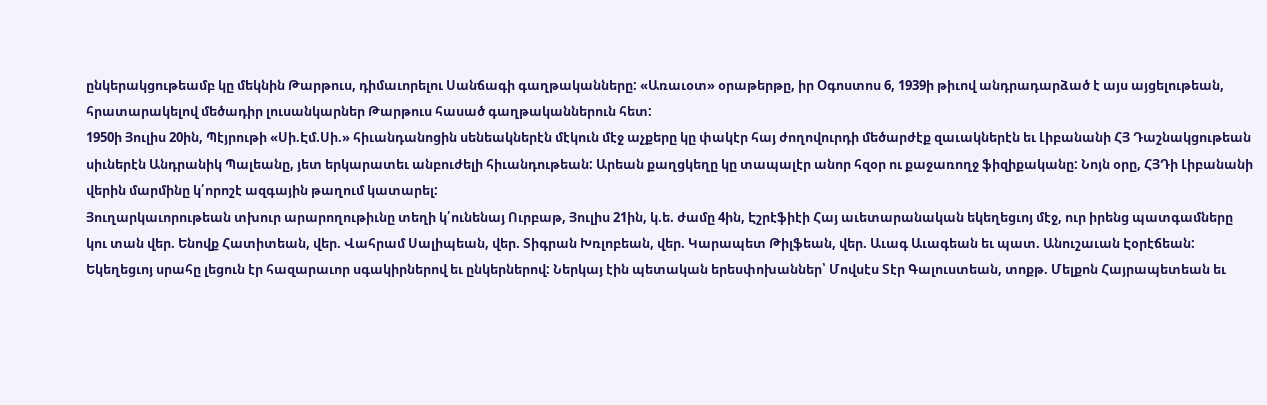ընկերակցութեամբ կը մեկնին Թարթուս, դիմաւորելու Սանճագի գաղթականները: «Առաւօտ» օրաթերթը, իր Օգոստոս 6, 1939ի թիւով անդրադարձած է այս այցելութեան, հրատարակելով մեծադիր լուսանկարներ Թարթուս հասած գաղթականներուն հետ:
1950ի Յուլիս 20ին, Պէյրութի «Սի.Էմ.Սի.» հիւանդանոցին սենեակներէն մէկուն մէջ աչքերը կը փակէր հայ ժողովուրդի մեծարժէք զաւակներէն եւ Լիբանանի ՀՅ Դաշնակցութեան սիւներէն Անդրանիկ Պալեանը, յետ երկարատեւ անբուժելի հիւանդութեան: Արեան քաղցկեղը կը տապալէր անոր հզօր ու քաջառողջ ֆիզիքականը: Նոյն օրը, ՀՅԴի Լիբանանի վերին մարմինը կ՛որոշէ ազգային թաղում կատարել:
Յուղարկաւորութեան տխուր արարողութիւնը տեղի կ՛ունենայ Ուրբաթ, Յուլիս 21ին, կ.ե. ժամը 4ին, Էշրէֆիէի Հայ աւետարանական եկեղեցւոյ մէջ, ուր իրենց պատգամները կու տան վեր. Ենովք Հատիտեան, վեր. Վահրամ Սալիպեան, վեր. Տիգրան Խռլոբեան, վեր. Կարապետ Թիլֆեան, վեր. Աւագ Աւագեան եւ պատ. Անուշաւան Էօրէճեան: Եկեղեցւոյ սրահը լեցուն էր հազարաւոր սգակիրներով եւ ընկերներով: Ներկայ էին պետական երեսփոխաններ՝ Մովսէս Տէր Գալուստեան, տոքթ. Մելքոն Հայրապետեան եւ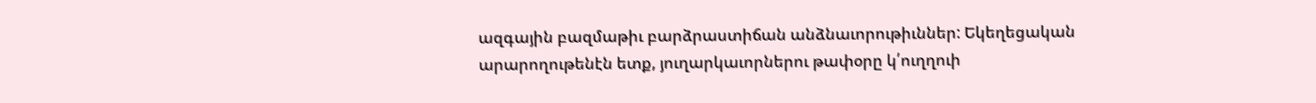ազգային բազմաթիւ բարձրաստիճան անձնաւորութիւններ: Եկեղեցական արարողութենէն ետք, յուղարկաւորներու թափօրը կ՛ուղղուի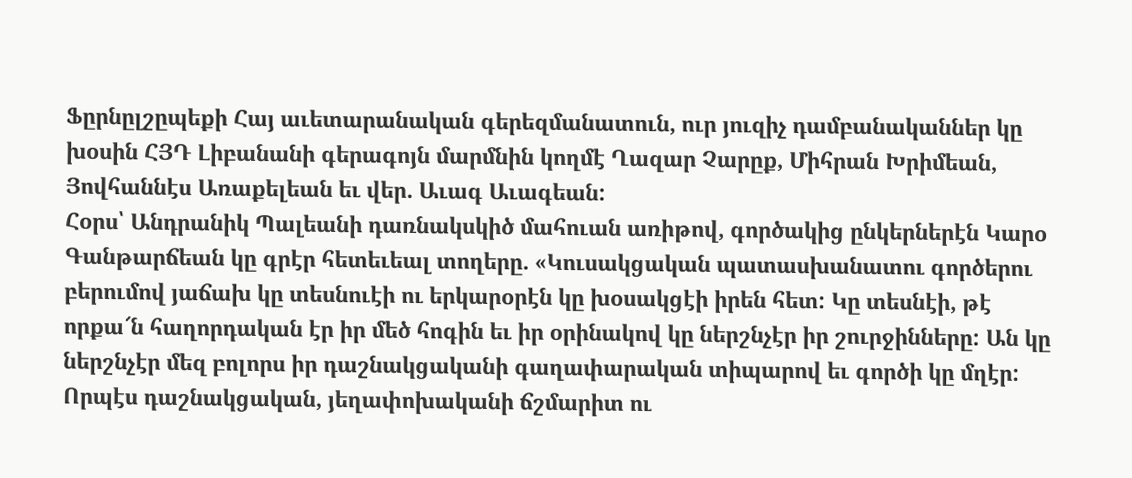Ֆըրնըլշըպեքի Հայ աւետարանական գերեզմանատուն, ուր յուզիչ դամբանականներ կը խօսին ՀՅԴ Լիբանանի գերագոյն մարմնին կողմէ Ղազար Չարըք, Միհրան Խրիմեան, Յովհաննէս Առաքելեան եւ վեր. Աւագ Աւագեան:
Հօրս՝ Անդրանիկ Պալեանի դառնակսկիծ մահուան առիթով, գործակից ընկերներէն Կարօ Գանթարճեան կը գրէր հետեւեալ տողերը. «Կուսակցական պատասխանատու գործերու բերումով յաճախ կը տեսնուէի ու երկարօրէն կը խօսակցէի իրեն հետ: Կը տեսնէի, թէ որքա՜ն հաղորդական էր իր մեծ հոգին եւ իր օրինակով կը ներշնչէր իր շուրջինները: Ան կը ներշնչէր մեզ բոլորս իր դաշնակցականի գաղափարական տիպարով եւ գործի կը մղէր: Որպէս դաշնակցական, յեղափոխականի ճշմարիտ ու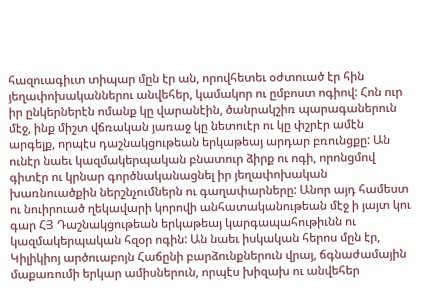հազուագիւտ տիպար մըն էր ան, որովհետեւ օժտուած էր հին յեղափոխականներու անվեհեր, կամակոր ու ըմբոստ ոգիով: Հոն ուր իր ընկերներէն ոմանք կը վարանէին, ծանրակշիռ պարագաներուն մէջ, ինք միշտ վճռական յառաջ կը նետուէր ու կը փշրէր ամէն արգելք, որպէս դաշնակցութեան երկաթեայ արդար բռունցքը: Ան ունէր նաեւ կազմակերպական բնատուր ձիրք ու ոգի, որոնցմով գիտէր ու կրնար գործնականացնել իր յեղափոխական խառնուածքին ներշնչումներն ու գաղափարները: Անոր այդ համեստ ու նուիրուած ղեկավարի կորովի անհատականութեան մէջ ի յայտ կու գար ՀՅ Դաշնակցութեան երկաթեայ կարգապահութիւնն ու կազմակերպական հզօր ոգին: Ան նաեւ իսկական հերոս մըն էր, Կիլիկիոյ արծուաբոյն Հաճընի բարձունքներուն վրայ, ճգնաժամային մաքառումի երկար ամիսներուն, որպէս խիզախ ու անվեհեր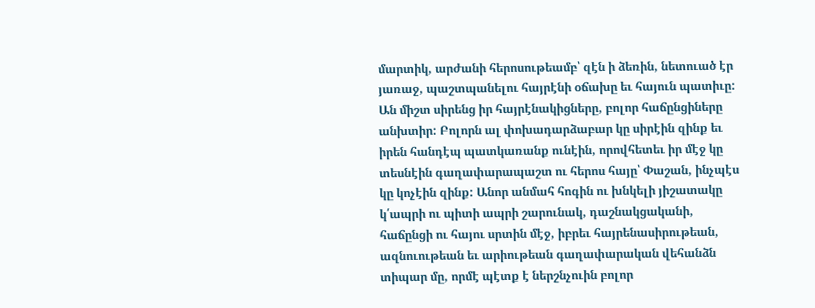մարտիկ, արժանի հերոսութեամբ՝ զէն ի ձեռին, նետուած էր յառաջ, պաշտպանելու հայրէնի օճախը եւ հայուն պատիւը: Ան միշտ սիրենց իր հայրէնակիցները, բոլոր հաճընցիները անխտիր: Բոլորն ալ փոխադարձաբար կը սիրէին զինք եւ իրեն հանդէպ պատկառանք ունէին, որովհետեւ իր մէջ կը տեսնէին գաղափարապաշտ ու հերոս հայը՝ Փաշան, ինչպէս կը կոչէին զինք: Անոր անմահ հոգին ու խնկելի յիշատակը կ՛ապրի ու պիտի ապրի շարունակ, դաշնակցականի, հաճընցի ու հայու սրտին մէջ, իբրեւ հայրենասիրութեան, ազնուութեան եւ արիութեան գաղափարական վեհանձն տիպար մը, որմէ պէտք է ներշնչուին բոլոր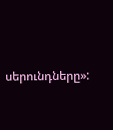սերունդները»: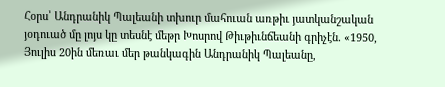Հօրս՝ Անդրանիկ Պալեանի տխուր մահուան առթիւ յատկանշական յօդուած մը լոյս կը տեսնէ մեթր Խոսրով Թիւթիւնճեանի գրիչէն. «1950, Յուլիս 20ին մեռաւ մեր թանկագին Անդրանիկ Պալեանը,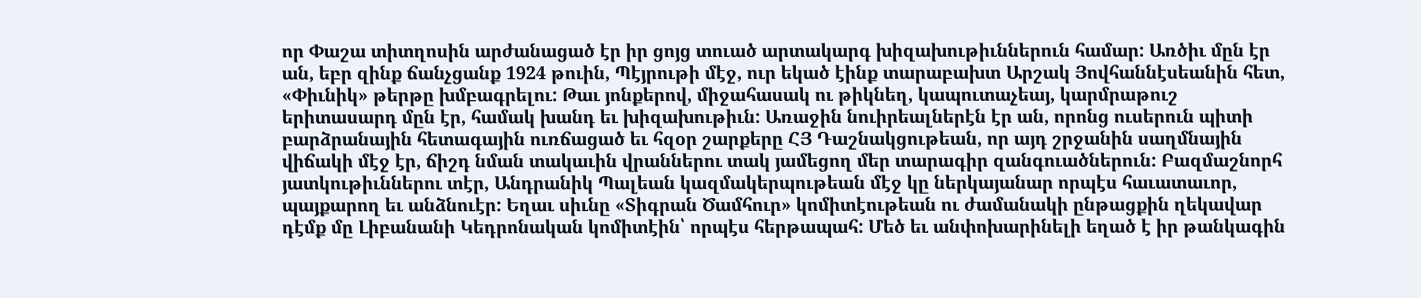որ Փաշա տիտղոսին արժանացած էր իր ցոյց տուած արտակարգ խիզախութիւններուն համար: Առծիւ մըն էր ան, եբր զինք ճանչցանք 1924 թուին, Պէյրութի մէջ, ուր եկած էինք տարաբախտ Արշակ Յովհաննէսեանին հետ, «Փիւնիկ» թերթը խմբագրելու: Թաւ յոնքերով, միջահասակ ու թիկնեղ, կապուտաչեայ, կարմրաթուշ երիտասարդ մըն էր, համակ խանդ եւ խիզախութիւն: Առաջին նուիրեալներէն էր ան, որոնց ուսերուն պիտի բարձրանային հետագային ուռճացած եւ հզօր շարքերը ՀՅ Դաշնակցութեան, որ այդ շրջանին սաղմնային վիճակի մէջ էր, ճիշդ նման տակաւին վրաններու տակ յամեցող մեր տարագիր զանգուածներուն: Բազմաշնորհ յատկութիւններու տէր, Անդրանիկ Պալեան կազմակերպութեան մէջ կը ներկայանար որպէս հաւատաւոր, պայքարող եւ անձնուէր: Եղաւ սիւնը «Տիգրան Ծամհուր» կոմիտէութեան ու ժամանակի ընթացքին ղեկավար դէմք մը Լիբանանի Կեդրոնական կոմիտէին՝ որպէս հերթապահ: Մեծ եւ անփոխարինելի եղած է իր թանկագին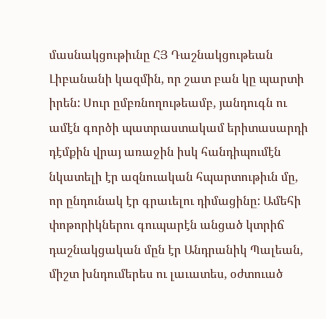մասնակցութիւնը ՀՅ Դաշնակցութեան Լիբանանի կազմին, որ շատ բան կը պարտի իրեն: Սուր ըմբռնողութեամբ, յանդուգն ու ամէն գործի պատրաստակամ երիտասարդի դէմքին վրայ առաջին իսկ հանդիպումէն նկատելի էր ազնուական հպարտութիւն մը, որ ընդունակ էր գրաւելու դիմացինը: Ամեհի փոթորիկներու գուպարէն անցած կտրիճ դաշնակցական մըն էր Անդրանիկ Պալեան, միշտ խնդումերես ու լաւատես, օժտուած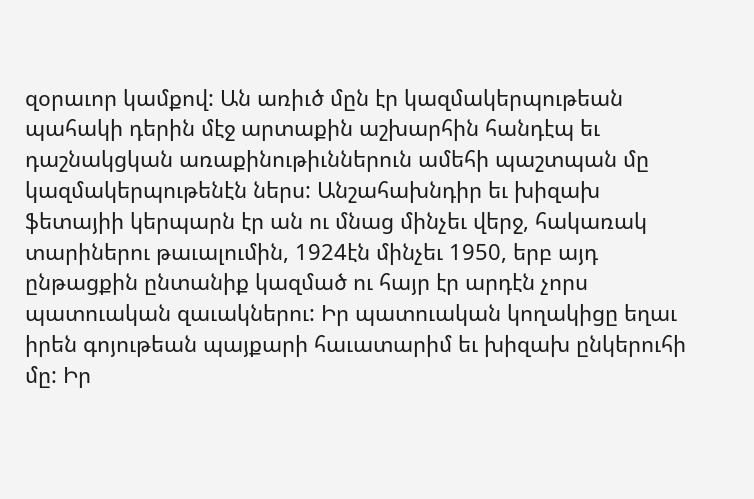զօրաւոր կամքով: Ան առիւծ մըն էր կազմակերպութեան պահակի դերին մէջ արտաքին աշխարհին հանդէպ եւ դաշնակցկան առաքինութիւններուն ամեհի պաշտպան մը կազմակերպութենէն ներս: Անշահախնդիր եւ խիզախ ֆետայիի կերպարն էր ան ու մնաց մինչեւ վերջ, հակառակ տարիներու թաւալումին, 1924էն մինչեւ 1950, երբ այդ ընթացքին ընտանիք կազմած ու հայր էր արդէն չորս պատուական զաւակներու: Իր պատուական կողակիցը եղաւ իրեն գոյութեան պայքարի հաւատարիմ եւ խիզախ ընկերուհի մը: Իր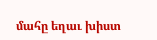մահը եղաւ խիստ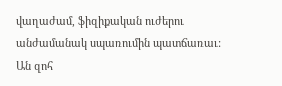վաղաժամ, ֆիզիքական ուժերու անժամանակ սպառումին պատճառաւ: Ան զոհ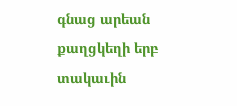գնաց արեան քաղցկեղի երբ տակաւին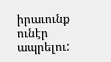իրաւունք ունէր ապրելու: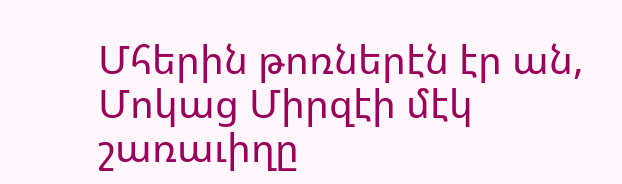Մհերին թոռներէն էր ան, Մոկաց Միրզէի մէկ շառաւիղը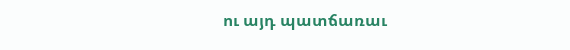ու այդ պատճառաւ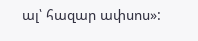ալ՝ հազար ափսոս»: